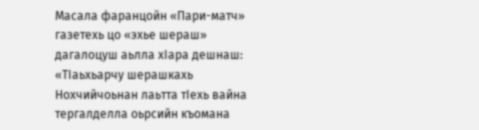Масала фаранцойн «Пари-матч» газетехь цо «эхье шераш» дагалоцуш аьлла хIара дешнаш: «ТIаьхьарчу шерашкахь Нохчийчоьнан лаьтта тIехь вайна тергалделла оьрсийн къомана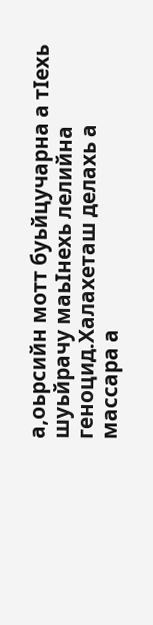а,оьрсийн мотт буьйцучарна а тIехь шуьйрачу маьIнехь лелийна геноцид.Халахеташ делахь а массара а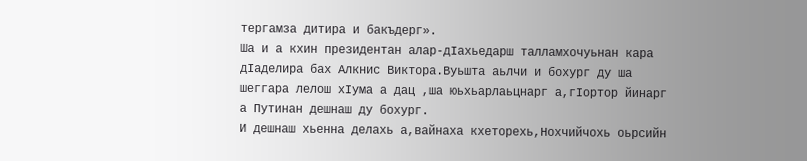тергамза дитира и бакъдерг».
Ша и а кхин президентан алар-дIахьедарш талламхочуьнан кара дIаделира бах Алкнис Виктора.Вуьшта аьлчи и бохург ду ша шеггара лелош хIума а дац ,ша юьхьарлаьцнарг а,гIортор йинарг а Путинан дешнаш ду бохург.
И дешнаш хьенна делахь а,вайнаха кхеторехь,Нохчийчохь оьрсийн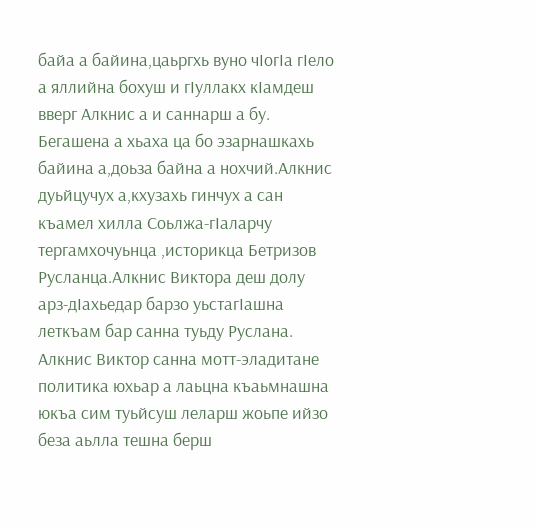байа а байина,цаьргхь вуно чIогIа гIело а яллийна бохуш и гIуллакх кIамдеш вверг Алкнис а и саннарш а бу. Бегашена а хьаха ца бо эзарнашкахь байина а,доьза байна а нохчий.Алкнис дуьйцучух а,кхузахь гинчух а сан къамел хилла Соьлжа-гIаларчу тергамхочуьнца ,историкца Бетризов Русланца.Алкнис Виктора деш долу арз-дIахьедар барзо уьстагIашна леткъам бар санна туьду Руслана.
Алкнис Виктор санна мотт-эладитане политика юхьар а лаьцна къаьмнашна юкъа сим туьйсуш леларш жоьпе ийзо беза аьлла тешна берш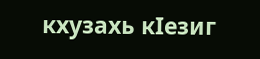кхузахь кIезиг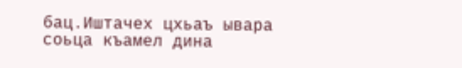бац.Иштачех цхьаъ ывара соьца къамел дина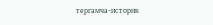тергамча-историк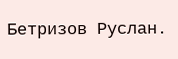Бетризов Руслан.